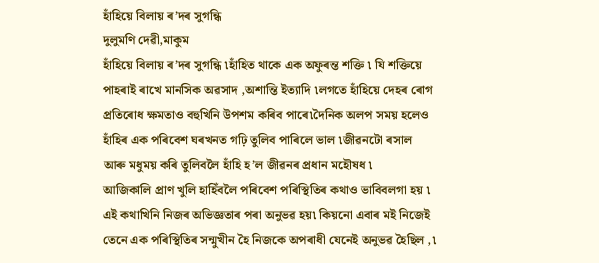হাঁহিয়ে বিলায় ৰ’দৰ সুগন্ধি
দুলুমণি দেৱী,মাকুম
হাঁহিয়ে বিলায় ৰ’দৰ সুগন্ধি ৷হাঁহিত থাকে এক অফুৰন্ত শক্তি ৷ যি শক্তিয়ে পাহৰাই ৰাখে মানসিক অৱসাদ ,অশান্তি ইত্যাদি ৷লগতে হাঁহিয়ে দেহৰ ৰোগ প্রতিৰোধ ক্ষমতাও বহুখিনি উপশম কৰিব পাৰে৷দৈনিক অলপ সময় হলেও হাঁহিৰ এক পৰিবেশ ঘৰখনত গঢ়ি তুলিব পাৰিলে ভাল ৷জীৱনটো ৰসাল আৰু মধুময় কৰি তুলিবলৈ হাঁহি হ’ল জীৱনৰ প্রধান মহৌষধ ৷
আজিকালি প্রাণ খুলি হাহিঁবলৈ পৰিবেশ পৰিস্থিতিৰ কথাও ভাবিবলগা হয় ৷ এই কথাখিনি নিজৰ অভিজ্ঞতাৰ পৰা অনুভৱ হয়৷ কিয়নো এবাৰ মই নিজেই তেনে এক পৰিস্থিতিৰ সন্মুখীন হৈ নিজকে অপৰাধী যেনেই অনুভৱ হৈছিল ,৷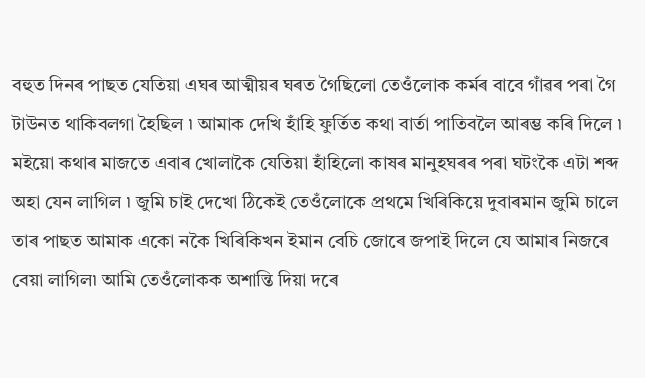বহুত দিনৰ পাছত যেতিয়া এঘৰ আত্মীয়ৰ ঘৰত গৈছিলো তেওঁলোক কর্মৰ বাবে গাঁৱৰ পৰা গৈ টাউনত থাকিবলগা হৈছিল ৷ আমাক দেখি হাঁহি ফুর্তিত কথা বার্তা পাতিবলৈ আৰম্ভ কৰি দিলে ৷ মইয়ো কথাৰ মাজতে এবাৰ খোলাকৈ যেতিয়া হাঁহিলো কাষৰ মানুহঘৰৰ পৰা ঘটংকৈ এটা শব্দ অহা যেন লাগিল ৷ জুমি চাই দেখো ঠিকেই তেওঁলোকে প্রথমে খিৰিকিয়ে দুবাৰমান জুমি চালে তাৰ পাছত আমাক একো নকৈ খিৰিকিখন ইমান বেচি জোৰে জপাই দিলে যে আমাৰ নিজৰে বেয়া লাগিল৷ আমি তেওঁলোকক অশান্তি দিয়া দৰে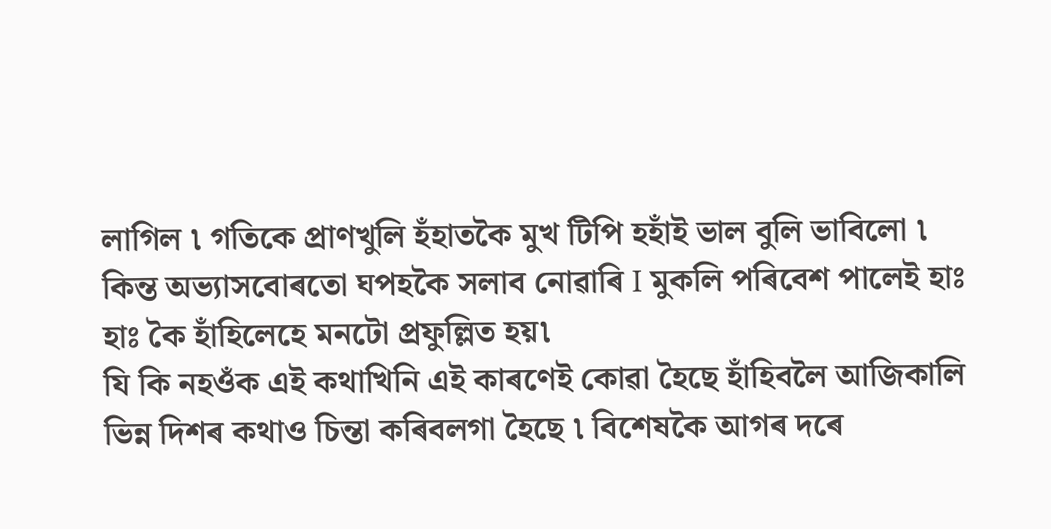লাগিল ৷ গতিকে প্রাণখুলি হঁহাতকৈ মুখ টিপি হহাঁই ভাল বুলি ভাবিলো ৷ কিন্ত অভ্যাসবোৰতো ঘপহকৈ সলাব নোৱাৰি I মুকলি পৰিবেশ পালেই হাঃ হাঃ কৈ হাঁহিলেহে মনটো প্রফুল্লিত হয়৷
যি কি নহওঁক এই কথাখিনি এই কাৰণেই কোৱা হৈছে হাঁহিবলৈ আজিকালি ভিন্ন দিশৰ কথাও চিন্তা কৰিবলগা হৈছে ৷ বিশেষকৈ আগৰ দৰে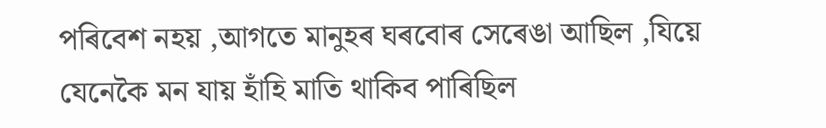পৰিবেশ নহয় ,আগতে মানুহৰ ঘৰবোৰ সেৰেঙা আছিল ,যিয়ে যেনেকৈ মন যায় হাঁহি মাতি থাকিব পাৰিছিল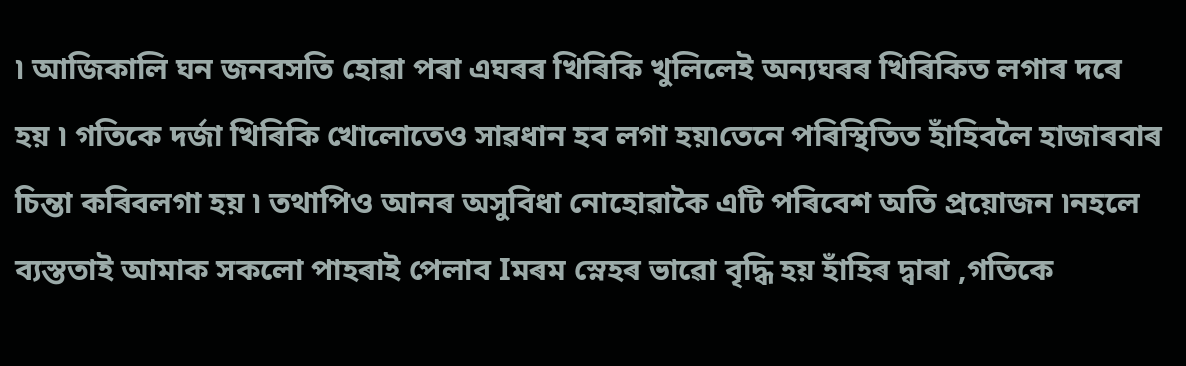৷ আজিকালি ঘন জনবসতি হোৱা পৰা এঘৰৰ খিৰিকি খুলিলেই অন্যঘৰৰ খিৰিকিত লগাৰ দৰে হয় ৷ গতিকে দর্জা খিৰিকি খোলোতেও সাৱধান হব লগা হয়৷তেনে পৰিস্থিতিত হাঁহিবলৈ হাজাৰবাৰ চিন্তা কৰিবলগা হয় ৷ তথাপিও আনৰ অসুবিধা নোহোৱাকৈ এটি পৰিবেশ অতি প্রয়োজন ৷নহলে ব্যস্ততাই আমাক সকলো পাহৰাই পেলাব Iমৰম স্নেহৰ ভাৱো বৃদ্ধি হয় হাঁহিৰ দ্বাৰা ,গতিকে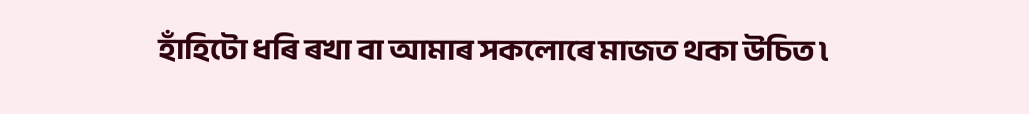হাঁহিটো ধৰি ৰখা বা আমাৰ সকলোৰে মাজত থকা উচিত ৷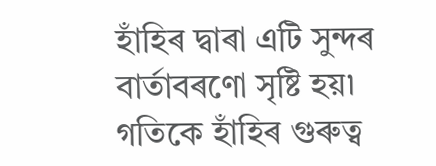হাঁহিৰ দ্বাৰা এটি সুন্দৰ বার্তাবৰণো সৃষ্টি হয়৷ গতিকে হাঁহিৰ গুৰুত্ব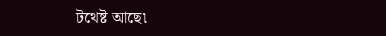টথেষ্ট আছে৷